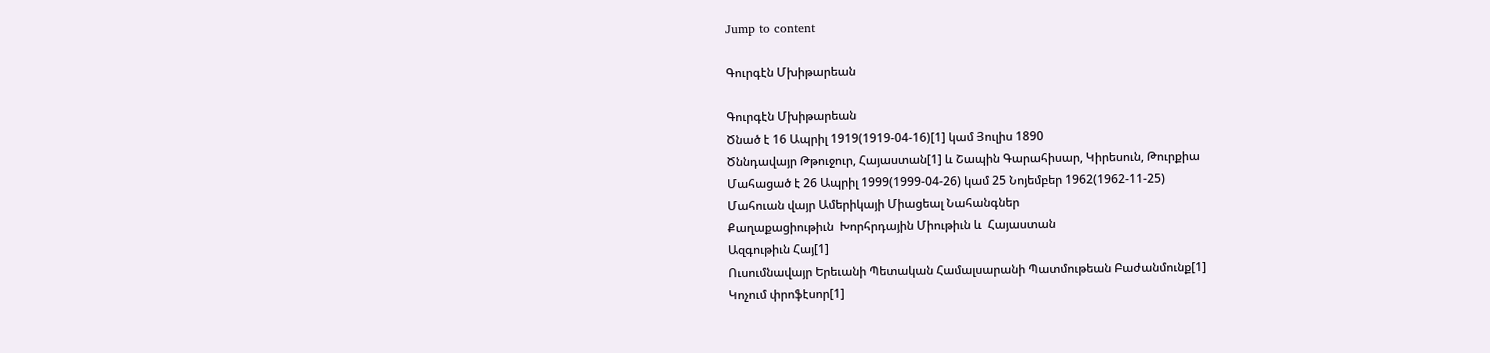Jump to content

Գուրգէն Մխիթարեան

Գուրգէն Մխիթարեան
Ծնած է 16 Ապրիլ 1919(1919-04-16)[1] կամ Յուլիս 1890
Ծննդավայր Թթուջուր, Հայաստան[1] և Շապին Գարահիսար, Կիրեսուն, Թուրքիա
Մահացած է 26 Ապրիլ 1999(1999-04-26) կամ 25 Նոյեմբեր 1962(1962-11-25)
Մահուան վայր Ամերիկայի Միացեալ Նահանգներ
Քաղաքացիութիւն  Խորհրդային Միութիւն և  Հայաստան
Ազգութիւն Հայ[1]
Ուսումնավայր Երեւանի Պետական Համալսարանի Պատմութեան Բաժանմունք[1]
Կոչում փրոֆէսոր[1]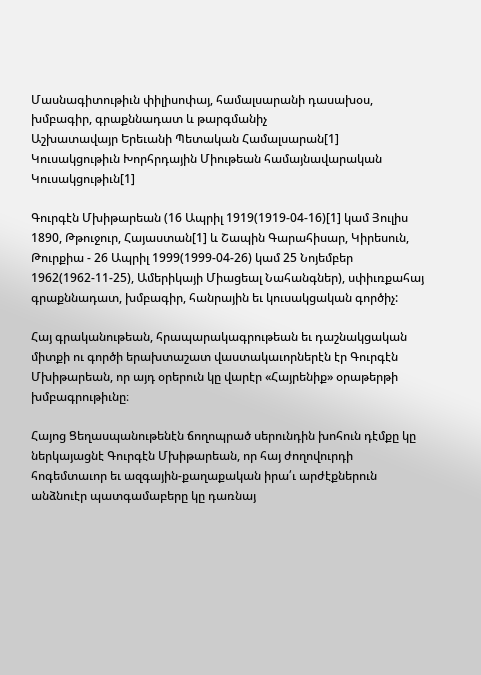Մասնագիտութիւն փիլիսոփայ, համալսարանի դասախօս, խմբագիր, գրաքննադատ և թարգմանիչ
Աշխատավայր Երեւանի Պետական Համալսարան[1]
Կուսակցութիւն Խորհրդային Միութեան համայնավարական Կուսակցութիւն[1]

Գուրգէն Մխիթարեան (16 Ապրիլ 1919(1919-04-16)[1] կամ Յուլիս 1890, Թթուջուր, Հայաստան[1] և Շապին Գարահիսար, Կիրեսուն, Թուրքիա - 26 Ապրիլ 1999(1999-04-26) կամ 25 Նոյեմբեր 1962(1962-11-25), Ամերիկայի Միացեալ Նահանգներ), սփիւռքահայ գրաքննադատ, խմբագիր, հանրային եւ կուսակցական գործիչ:

Հայ գրականութեան, հրապարակագրութեան եւ դաշնակցական միտքի ու գործի երախտաշատ վաստակաւորներէն էր Գուրգէն Մխիթարեան, որ այդ օրերուն կը վարէր «Հայրենիք» օրաթերթի խմբագրութիւնը։

Հայոց Ցեղասպանութենէն ճողոպրած սերունդին խոհուն դէմքը կը ներկայացնէ Գուրգէն Մխիթարեան, որ հայ ժողովուրդի հոգեմտաւոր եւ ազգային-քաղաքական իրա՛ւ արժէքներուն անձնուէր պատգամաբերը կը դառնայ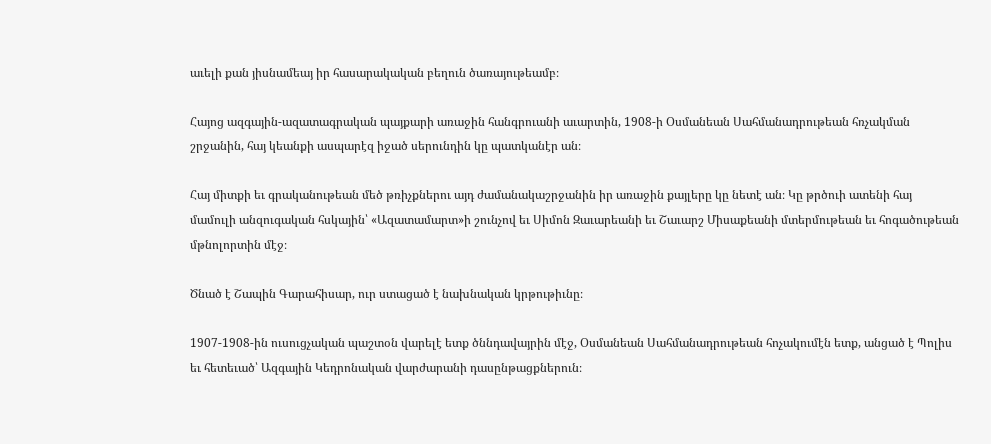աւելի քան յիսնամեայ իր հասարակական բեղուն ծառայութեամբ։

Հայոց ազգային-ազատագրական պայքարի առաջին հանգրուանի աւարտին, 1908-ի Օսմանեան Սահմանադրութեան հռչակման շրջանին, հայ կեանքի ասպարէզ իջած սերունդին կը պատկանէր ան։

Հայ միտքի եւ գրականութեան մեծ թռիչքներու այդ ժամանակաշրջանին իր առաջին քայլերը կը նետէ ան։ Կը թրծուի ատենի հայ մամուլի անզուգական հսկային՝ «Ազատամարտ»ի շունչով եւ Սիմոն Զաւարեանի եւ Շաւարշ Միսաքեանի մտերմութեան եւ հոգածութեան մթնոլորտին մէջ։

Ծնած է Շապին Գարահիսար, ուր ստացած է նախնական կրթութիւնը։

1907-1908-ին ուսուցչական պաշտօն վարելէ ետք ծննդավայրին մէջ, Օսմանեան Սահմանադրութեան հոչակումէն ետք, անցած է Պոլիս եւ հետեւած՝ Ազգային Կեդրոնական վարժարանի դասընթացքներուն։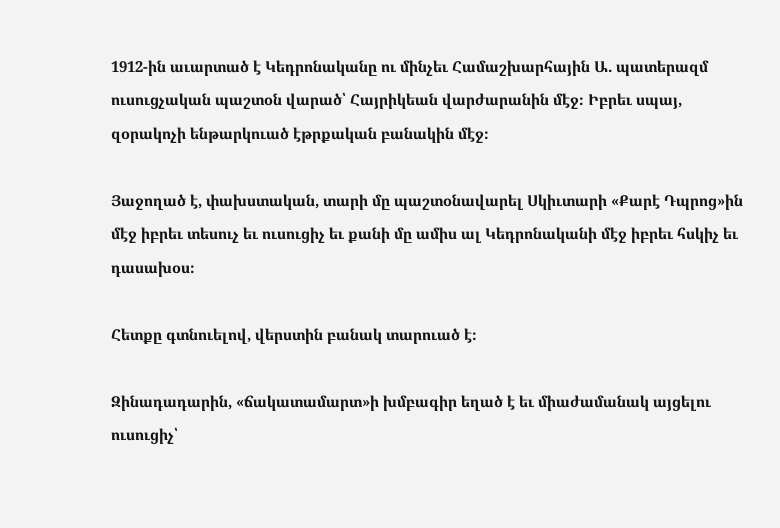1912-ին աւարտած է Կեդրոնականը ու մինչեւ Համաշխարհային Ա. պատերազմ ուսուցչական պաշտօն վարած՝ Հայրիկեան վարժարանին մէջ։ Իբրեւ սպայ, զօրակոչի ենթարկուած էթրքական բանակին մէջ։

Յաջողած է, փախստական, տարի մը պաշտօնավարել Սկիւտարի «Քարէ Դպրոց»ին մէջ իբրեւ տեսուչ եւ ուսուցիչ եւ քանի մը ամիս ալ Կեդրոնականի մէջ իբրեւ հսկիչ եւ դասախօս։

Հետքը գտնուելով, վերստին բանակ տարուած է։

Զինադադարին, «ճակատամարտ»ի խմբագիր եղած է եւ միաժամանակ այցելու ուսուցիչ՝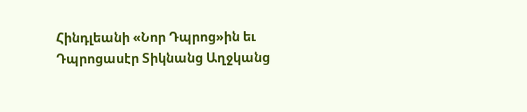Հինդլեանի «Նոր Դպրոց»ին եւ Դպրոցասէր Տիկնանց Աղջկանց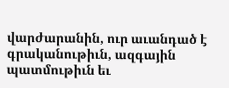վարժարանին, ուր աւանդած է գրականութիւն, ազգային պատմութիւն եւ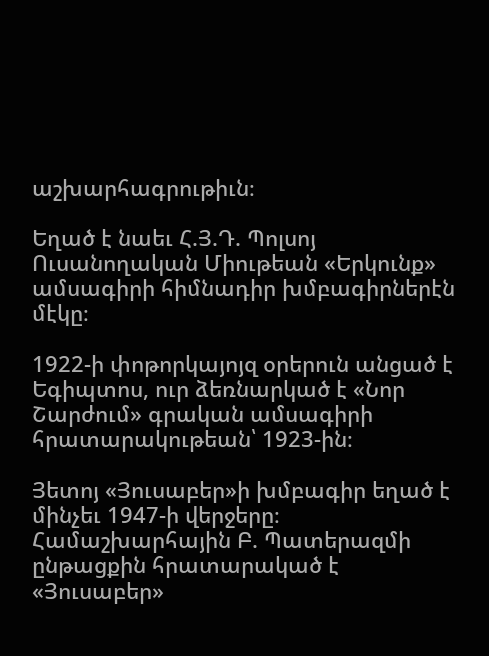աշխարհագրութիւն։

Եղած է նաեւ Հ.Յ.Դ. Պոլսոյ Ուսանողական Միութեան «Երկունք» ամսագիրի հիմնադիր խմբագիրներէն մէկը։

1922-ի փոթորկայոյզ օրերուն անցած է Եգիպտոս, ուր ձեռնարկած է «Նոր Շարժում» գրական ամսագիրի հրատարակութեան՝ 1923-ին։

Յետոյ «Յուսաբեր»ի խմբագիր եղած է մինչեւ 1947-ի վերջերը։ Համաշխարհային Բ. Պատերազմի ընթացքին հրատարակած է «Յուսաբեր»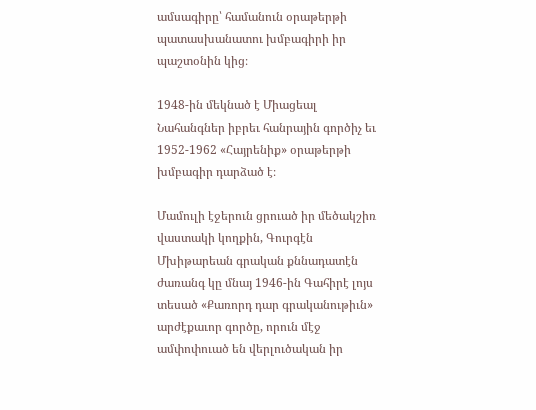ամսագիրը՝ համանուն օրաթերթի պատասխանատու խմբագիրի իր պաշտօնին կից։

1948-ին մեկնած է Միացեալ Նահանգներ իբրեւ հանրային գործիչ եւ 1952-1962 «Հայրենիք» օրաթերթի խմբագիր դարձած է։

Մամուլի էջերուն ցրուած իր մեծակշիռ վաստակի կողքին, Գուրգէն Մխիթարեան գրական քննադատէն ժառանգ կը մնայ 1946-ին Գահիրէ լոյս տեսած «Քառորդ դար գրականութիւն» արժէքաւոր գործը, որուն մէջ ամփոփուած են վերլուծական իր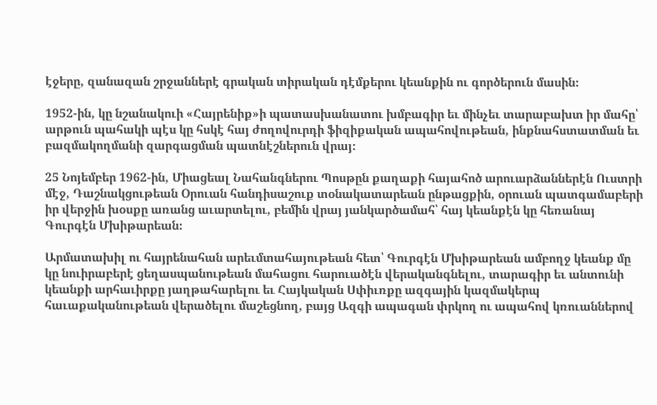էջերը, զանազան շրջաններէ գրական տիրական դէմքերու կեանքին ու գործերուն մասին։

1952-ին, կը նշանակուի «Հայրենիք»ի պատասխանատու խմբագիր եւ մինչեւ տարաբախտ իր մահը՝ արթուն պահակի պէս կը հսկէ հայ ժողովուրդի ֆիզիքական ապահովութեան, ինքնահստատման եւ բազմակողմանի զարգացման պատնէշներուն վրայ։

25 Նոյեմբեր 1962-ին, Միացեալ Նահանգներու Պոսթըն քաղաքի հայահոծ արուարձաններէն Ուստրի մէջ, Դաշնակցութեան Օրուան հանդիսաշուք տօնակատարեան ընթացքին, օրուան պատգամաբերի իր վերջին խօսքը առանց աւարտելու, բեմին վրայ յանկարծամահ՝ հայ կեանքէն կը հեռանայ Գուրգէն Մխիթարեան։

Արմատախիլ ու հայրենահան արեւմտահայութեան հետ՝ Գուրգէն Մխիթարեան ամբողջ կեանք մը կը նուիրաբերէ ցեղասպանութեան մահացու հարուածէն վերականգնելու, տարագիր եւ անտունի կեանքի արհաւիրքը յաղթահարելու եւ Հայկական Սփիւռքը ազգային կազմակերպ հաւաքականութեան վերածելու մաշեցնող, բայց Ազգի ապագան փրկող ու ապահով կռուաններով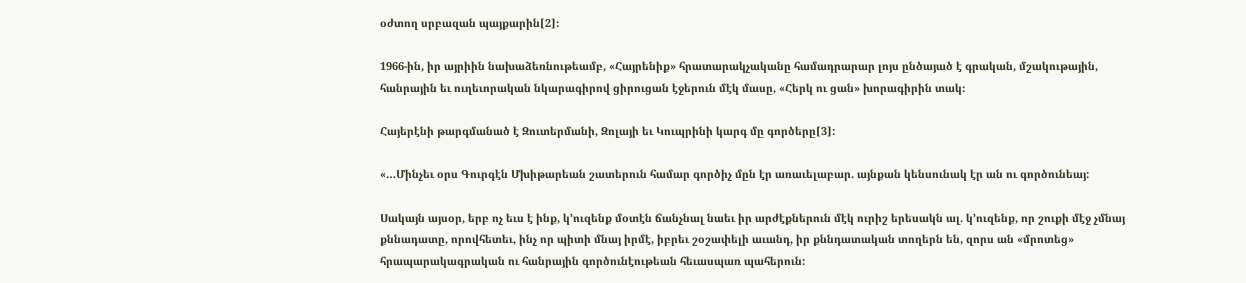օժտող սրբազան պայքարին[2]։

1966-ին, իր այրիին նախաձեռնութեամբ, «Հայրենիք» հրատարակչականը համադրարար լոյս ընծայած է գրական, մշակութային, հանրային եւ ուղեւորական նկարագիրով ցիրուցան էջերուն մէկ մասը, «Հերկ ու ցան» խորագիրին տակ։

Հայերէնի թարգմանած է Զուտերմանի, Զոլայի եւ Կուպրինի կարգ մը գործերը[3]:

«…Մինչեւ օրս Գուրգէն Մխիթարեան շատերուն համար գործիչ մըն էր առաւելաբար. այնքան կենսունակ էր ան ու գործունեայ:

Սակայն այսօր, երբ ոչ եւս է ինք, կ՚ուզենք մօտէն ճանչնալ նաեւ իր արժէքներուն մէկ ուրիշ երեսակն ալ. կ՚ուզենք, որ շուքի մէջ չմնայ քննադատը, որովհետեւ, ինչ որ պիտի մնայ իրմէ, իբրեւ շօշափելի աւանդ, իր քննդատական տողերն են, զորս ան «մրոտեց» հրապարակագրական ու հանրային գործունէութեան հեւասպառ պահերուն: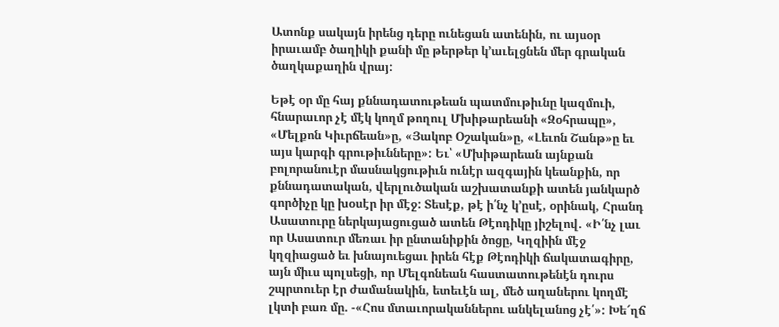Ատոնք սակայն իրենց դերը ունեցան ատենին, ու այսօր իրաւամբ ծաղիկի քանի մը թերթեր կ՚աւելցնեն մեր գրական ծաղկաքաղին վրայ:

Եթէ օր մը հայ քննադատութեան պատմութիւնը կազմուի, հնարաւոր չէ մէկ կողմ թողուլ Մխիթարեանի «Զօհրապը», «Մելքոն Կիւրճեան»ը, «Յակոբ Օշական»ը, «Լեւոն Շանթ»ը եւ այս կարգի գրութիւնները»: Եւ՝ «Մխիթարեան այնքան բոլորանուէր մասնակցութիւն ունէր ազգային կեանքին, որ քննադատական, վերլուծական աշխատանքի ատեն յանկարծ գործիչը կը խօսէր իր մէջ: Տեսէք, թէ ի՛նչ կ՚ըսէ, օրինակ, Հրանդ Ասատուրը ներկայացուցած ատեն Թէոդիկը յիշելով. «Ի՛նչ լաւ որ Ասատուր մեռաւ իր ընտանիքին ծոցը, Կղզիին մէջ կղզիացած եւ խնայուեցաւ իրեն հէք Թէոդիկի ճակատագիրը, այն միւս պոլսեցի, որ Մելգոնեան հաստատութենէն դուրս շպրտուեր էր ժամանակին, ետեւէն ալ, մեծ աղաներու կողմէ լկտի բառ մը. -«Հոս մտաւորականներու անկելանոց չէ՛»: Խե՜ղճ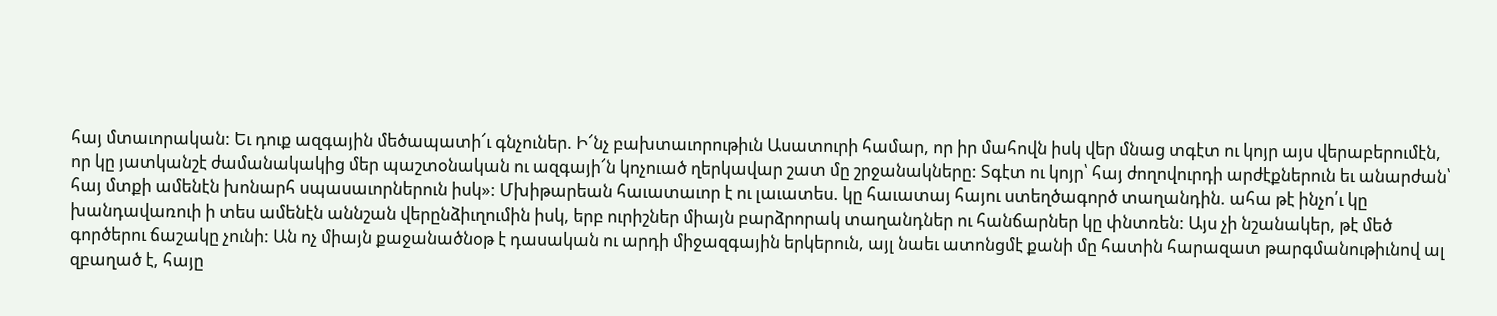հայ մտաւորական: Եւ դուք ազգային մեծապատի՜ւ գնչուներ. Ի՜նչ բախտաւորութիւն Ասատուրի համար, որ իր մահովն իսկ վեր մնաց տգէտ ու կոյր այս վերաբերումէն, որ կը յատկանշէ ժամանակակից մեր պաշտօնական ու ազգայի՜ն կոչուած ղերկավար շատ մը շրջանակները: Տգէտ ու կոյր՝ հայ ժողովուրդի արժէքներուն եւ անարժան՝ հայ մտքի ամենէն խոնարհ սպասաւորներուն իսկ»: Մխիթարեան հաւատաւոր է ու լաւատես. կը հաւատայ հայու ստեղծագործ տաղանդին. ահա թէ ինչո՛ւ կը խանդավառուի ի տես ամենէն աննշան վերընձիւղումին իսկ, երբ ուրիշներ միայն բարձրորակ տաղանդներ ու հանճարներ կը փնտռեն: Այս չի նշանակեր, թէ մեծ գործերու ճաշակը չունի: Ան ոչ միայն քաջանածնօթ է դասական ու արդի միջազգային երկերուն, այլ նաեւ ատոնցմէ քանի մը հատին հարազատ թարգմանութիւնով ալ զբաղած է, հայը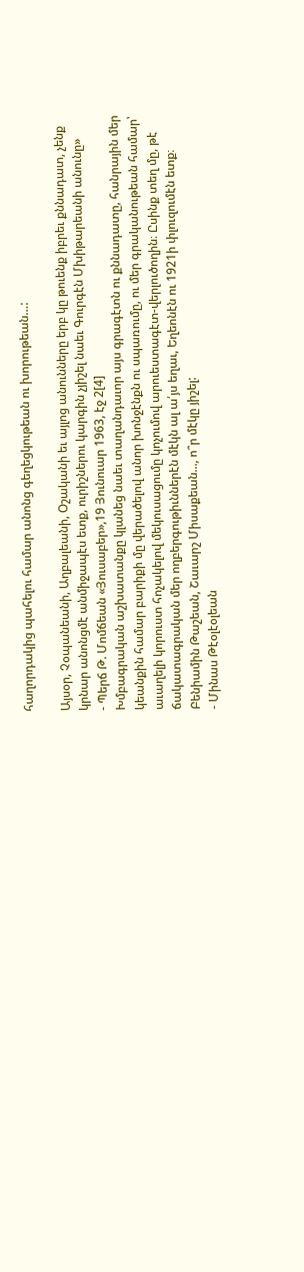հաղորդակից պահելու համար անոնց գեղեցկութեան ու խորութեան…:

Այսօր, Չօպանեանի, Աղբալեանի, Օշականի եւ այլոց անունները երբ կը թուենք իբրեւ քննադատ, չենք կրնար անոնցմէ անմիջապէս ետք, ուրիշներու կարգին չյիշել նաեւ Գուրգէն Մխիթարեանի անունը»
- Պերճ Թ. Մոմճեան «Յուսաբեր»,19 Յունուար 1963, էջ 2[4]
Խմբագրական աշխատանքը կլանեց նաեւ տաղանդաւոր այս գրագէտն ու քննադատը, հանրային մեր կեանքին համար բարիքի մը վերածելով անոր խոնջէնքն ու սպառումը, ու մեր գրականութեան համար՝ աւաղելի կորուստ հոչակելով մեկուսացումը կոչումով արուեստագէտ-վերլուծողին։ Ըսինք տեղ մը, թէ ճակատագրական մեր ողբերգութիւններէն մէկն ալ ա՛յս եղաւ, Եղեոնէն ու 1921ի փլուզումէն ետք։ Բենիամին Թաշեան, Շաւարշ Միսաքեան..., ո՞ր մէկը յիշել:
- Մինաս Թէօլէօլեան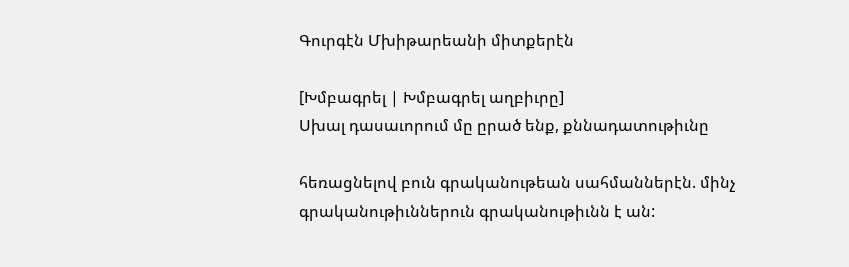Գուրգէն Մխիթարեանի միտքերէն

[Խմբագրել | Խմբագրել աղբիւրը]
Սխալ դասաւորում մը ըրած ենք, քննադատութիւնը

հեռացնելով բուն գրականութեան սահմաններէն. մինչ գրականութիւններուն գրականութիւնն է ան: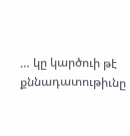… կը կարծուի թէ քննադատութիւնը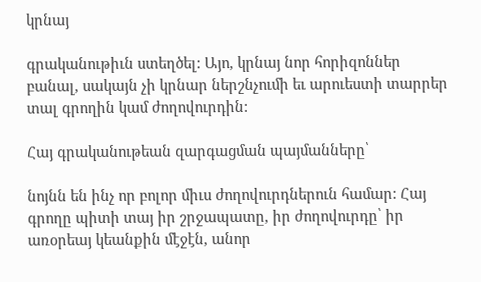կրնայ

գրականութիւն ստեղծել: Այո, կրնայ նոր հորիզոններ բանալ, սակայն չի կրնար ներշնչումի եւ արուեստի տարրեր տալ գրողին կամ ժողովուրդին:

Հայ գրականութեան զարգացման պայմանները՝

նոյնն են ինչ որ բոլոր միւս ժողովուրդներուն համար: Հայ գրողը պիտի տայ իր շրջապատը, իր ժողովուրդը՝ իր առօրեայ կեանքին մէջէն, անոր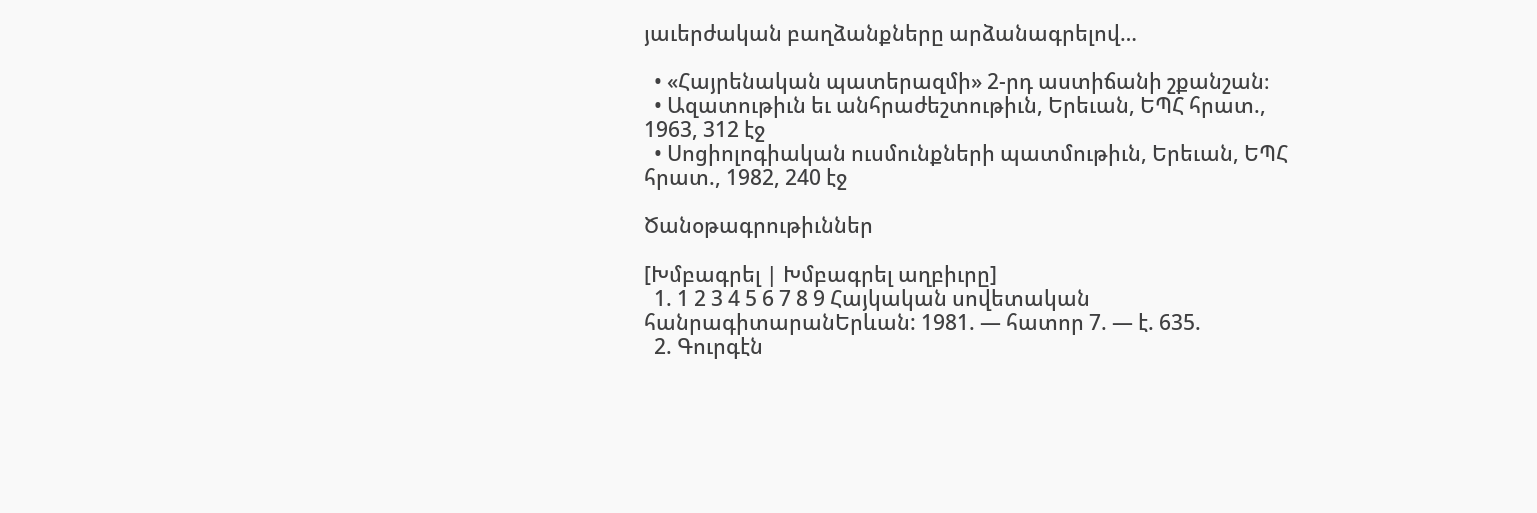յաւերժական բաղձանքները արձանագրելով…

  • «Հայրենական պատերազմի» 2-րդ աստիճանի շքանշան։
  • Ազատութիւն եւ անհրաժեշտութիւն, Երեւան, ԵՊՀ հրատ., 1963, 312 էջ
  • Սոցիոլոգիական ուսմունքների պատմութիւն, Երեւան, ԵՊՀ հրատ., 1982, 240 էջ

Ծանօթագրութիւններ

[Խմբագրել | Խմբագրել աղբիւրը]
  1. 1 2 3 4 5 6 7 8 9 Հայկական սովետական հանրագիտարանԵրևան: 1981. — հատոր 7. — է. 635.
  2. Գուրգէն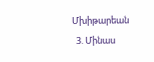Մխիթարեան
  3. Մինաս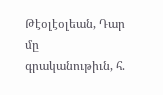Թէօլէօլեան, Դար մը գրականութիւն, հ.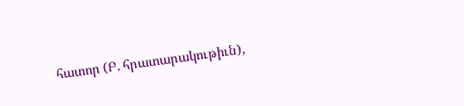հատոր (Բ. հրատարակութիւն),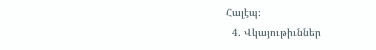Հալէպ։
  4. Վկայութիւններ